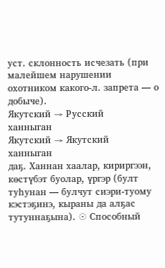уст. склонность исчезать (при малейшем нарушении охотником какого-л. запрета — о добыче).
Якутский → Русский
ханныган
Якутский → Якутский
ханныган
даҕ. Ханнан хаалар, кириргээн, көстүбэт буолар, үргэр (булт туһунан — булчут сиэри-туому кэстэҕинэ, кыраны да алҕас тутуннаҕына). ☉ Способный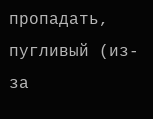пропадать, пугливый (из-за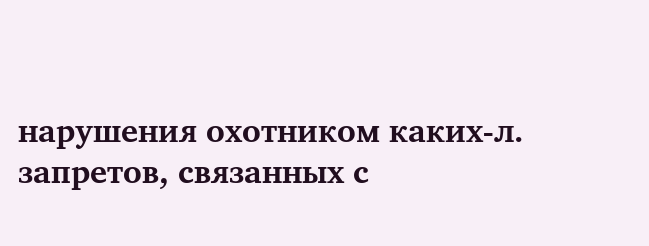нарушения охотником каких-л. запретов, связанных с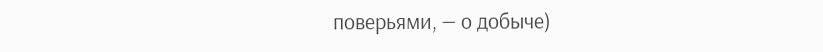поверьями, — о добыче)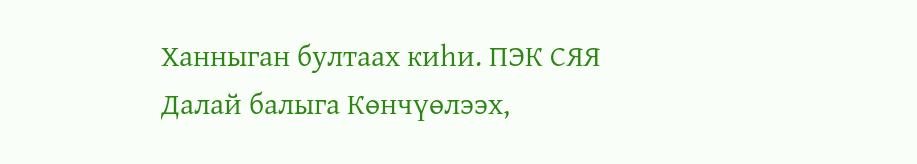Ханныган бултаах киһи. ПЭК СЯЯ
Далай балыга Көнчүөлээх,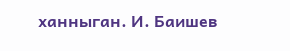ханныган. И. Баишев